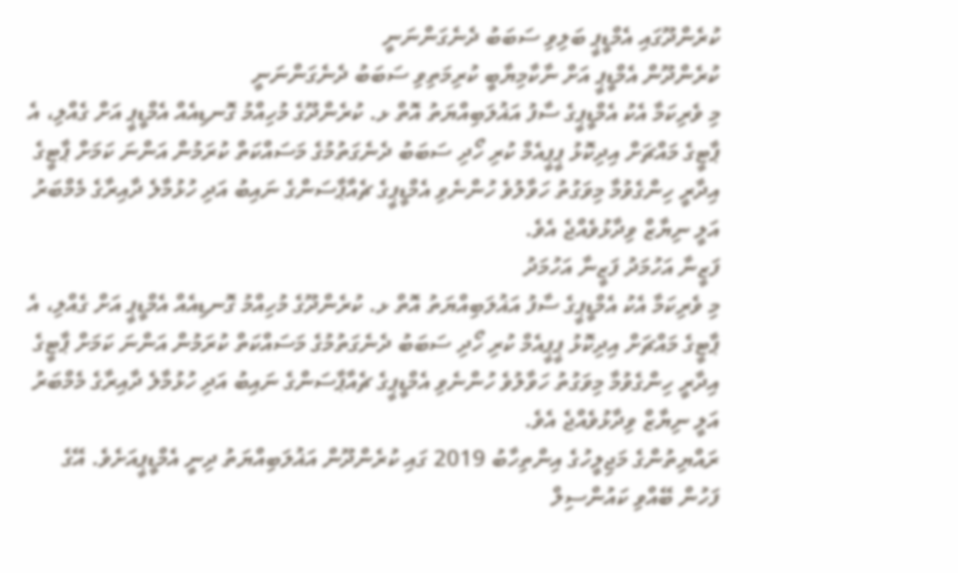ކުރެންދޫގައި އެމްޑީޕީ ބަލިވި ސަބަބު ދެނެގަންނަނީ
ކުރެންދޫން އެމްޑީޕީ އަށް ނާކާމިޔާބީ ކުރިމަތިވި ސަބަބު ދެނެގަންނަނީ
މި ވެރިކަމާ އެކު އެމްޑީޕީގެ ސާފު އަޣުލަބިއްޔަތު އޮތް ޅ. ކުރެންދޫގެ މުހިއްމު ގޮނޑިއެއް އެމްޑީޕީ އަށް ގެއްލި، އެ ޕާޓީގެ މައްޗަށް އިދިކޮޅު ޕީޕީއެމް ކުރި ހޯދި ސަބަބު ދެނެގަތުމުގެ މަސައްކަތް ކުރަމުން އަންނަ ކަމަށް ޕާޓީގެ އިދާރީ ހިންގެވުމާ މިވަގުތު ހަވާލުވެ ހުންނެވި އެމްޑީޕީގެ ޗެއާޕާސަންގެ ނައިބު އަދި ހުޅުމާލެ ދާއިރާގެ މެމްބަރު އަލީ ނިޔާޒް ވިދާޅުވެއްޖެ އެވެ.
ފަޒީނާ އަހުމަދު ފަޒީނާ އަހުމަދު
މި ވެރިކަމާ އެކު އެމްޑީޕީގެ ސާފު އަޣުލަބިއްޔަތު އޮތް ޅ. ކުރެންދޫގެ މުހިއްމު ގޮނޑިއެއް އެމްޑީޕީ އަށް ގެއްލި، އެ ޕާޓީގެ މައްޗަށް އިދިކޮޅު ޕީޕީއެމް ކުރި ހޯދި ސަބަބު ދެނެގަތުމުގެ މަސައްކަތް ކުރަމުން އަންނަ ކަމަށް ޕާޓީގެ އިދާރީ ހިންގެވުމާ މިވަގުތު ހަވާލުވެ ހުންނެވި އެމްޑީޕީގެ ޗެއާޕާސަންގެ ނައިބު އަދި ހުޅުމާލެ ދާއިރާގެ މެމްބަރު އަލީ ނިޔާޒް ވިދާޅުވެއްޖެ އެވެ.
ރައްޔިތުންގެ މަޖިލީހުގެ އިންތިހާބު 2019 ގައި ކުރެންދޫން އަޣުލަބިއްޔަތު ދިނީ އެމްޑީޕީއަށެވެ. އޭގެ ފަހުން ބޭއްވި ކައުންސިލް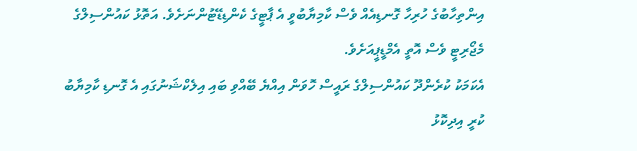އިންތިހާބުގެ ހުރިހާ ގޮނޑިއެއް ވެސް ކާމިޔާބުވީ އެ ޕާޓީގެ ކެންޑިޑޭޓުންނަށެވެ. އަތޮޅު ކައުންސިލްގެ މެޖޯރިޓީ ވެސް އޮތީ އެމްޑީޕީއަށެވެ.
އެކަމަކު ކުރެންދޫ ކައުންސިލްގެ ރައީސް ހޮވަން އިއްޔެ ބޭއްވި ބައި އިލެކްޝަނުގައި އެ ގޮނޑި ކާމިޔާބު ކުރީ އިދިކޮޅު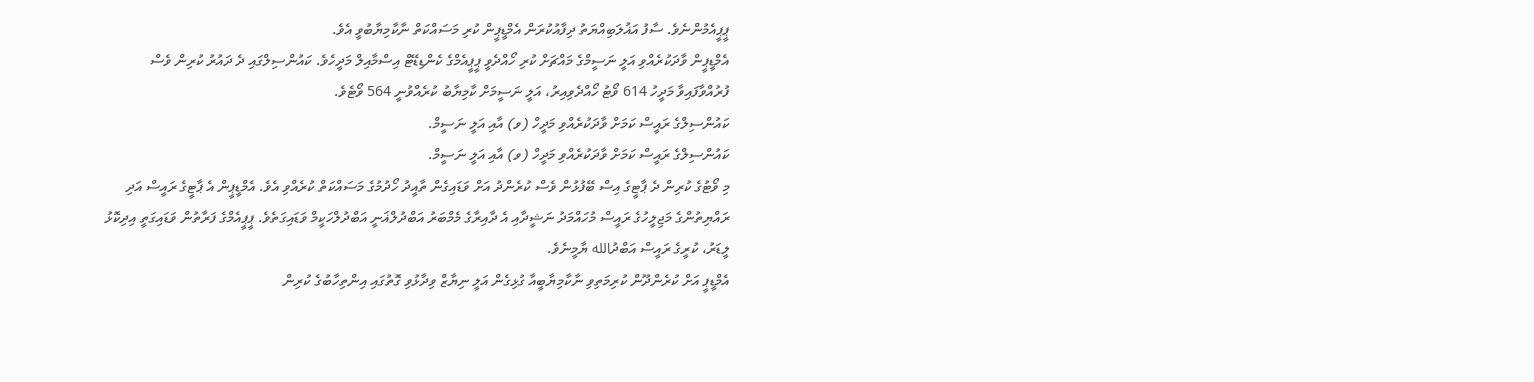ޕީޕީއެމުންނެވެ. ސާފު އަޣުލަބިއްޔަތު ދިފާއުކުރަން އެމްޑީޕީން ކުރި މަސައްކަތް ނާކާމިޔާބުވީ އެވެ.
އެމްޑީޕީން ވާދަކުރެއްވި އަލީ ނަސީމްގެ މައްޗަށް ކުރި ހޯއްދެވީ ޕީޕީއެމްގެ ކެންޑިޑޭޓް އިސްމާއިލް މަދީހެވެ. ކައުންސިލްގައި ދެ ދައުރު ކުރިން ވެސް ފުރުއްވާފައިވާ މަދީހު 614 ވޯޓު ހޯއްދެވިއިރު، އަލީ ނަސީމަށް ކާމިޔާބު ކުރެއްވުނީ 564 ވޯޓެވެ.
ކައުންސިލްގެ ރައީސް ކަމަށް ވާދަކުރެއްވި މަދީހް (ވ) އާއި އަލީ ނަސީމް.
ކައުންސިލްގެ ރައީސް ކަމަށް ވާދަކުރެއްވި މަދީހް (ވ) އާއި އަލީ ނަސީމް.
މި ވޯޓުގެ ކުރިން ދެ ޕާޓީގެ އިސް ބޭފުޅުން ވެސް ކުރެންދު އަށް ވަޑައިގެން ތާއީދު ހޯދުމުގެ މަސައްކަތް ކުރެއްވި އެވެ. އެމްޑީޕީން އެ ޕާޓީގެ ރައީސް އަދި ރައްޔިތުންގެ މަޖިލީހުގެ ރައީސް މުހައްމަދު ނަޝީދާއި އެ ދާއިރާގެ މެމްބަރު އަބްދުލްޣަނީ އަބްދުލްހަކީމް ވަޑައިގަތެވެ. ޕީޕީއެމްގެ ފަރާތުން ވަޑައިގަތީ އިދިކޮޅު ލީޑަރު، ކުރީގެ ރައީސް އަބްދުالله ޔާމީނެވެ.
އެމްޑީޕީ އަށް ކުރެންދޫން ކުރިމަތިވި ނާކާމިޔާބީއާ ގުޅިގެން އަލީ ނިޔާޒް ވިދާޅުވި ގޮތުގައި އިންތިހާބުގެ ކުރިން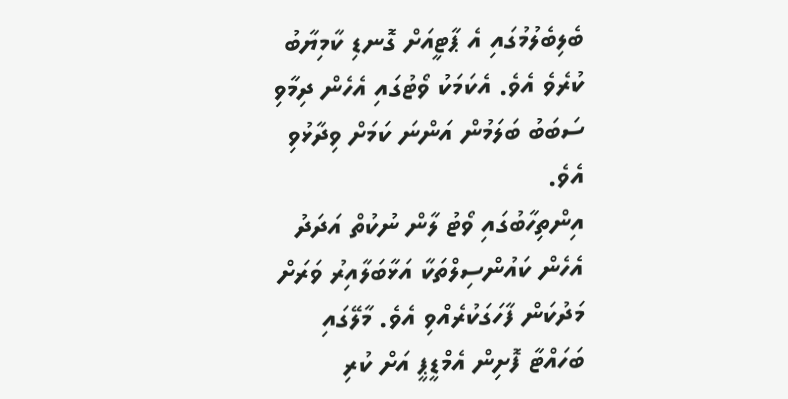ބެލިބެލުމުގައި އެ ޕާޓީއަށް ގޮނޑި ކާމިޔާބު ކުރެވެ އެވެ. އެކަމަކު ވޯޓުގައި އެހެން ދިމާވި ސަބަބު ބަލަމުން އަންނަ ކަމަށް ވިދާޅުވި އެވެ.
އިންތިހާބުގައި ވޯޓު ލާން ނުކުތް އަދަދު އެހެން ކައުންސިލްތަކާ އަޅާބަލާއިރު ވަރަށް މަދުކަން ފާހަގަކުރެއްވި އެވެ. މާލޭގައި ބަހައްޓާ ފޮށިން އެމްޑީޕީ އަށް ކުރި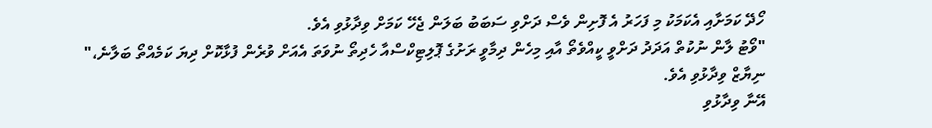ހޯދޭ ކަމަށާއި އެކަމަކު މި ފަހަރު އެ ފޮށިން ވެސް ދަށްވި ސަބަބު ބަލަން ޖެހޭ ކަމަށް ވިދާޅުވި އެވެ.
"ވޯޓު ލާން ނުކުތް އަދަދު ދަށްވީ ކީއްވެތޯ އާއި މިހެން ދިމާވީ ރަށުގެ ޕޮލިޓިކްސްއާ ހެދިތޯ ނުވަތަ އެއަށް ވުރެން ފުޅާކޮށް ދިޔަ ކަމެއްތޯ ބަލާނެ،" ނިޔާޒް ވިދާޅުވި އެވެ.
އޭނާ ވިދާޅުވި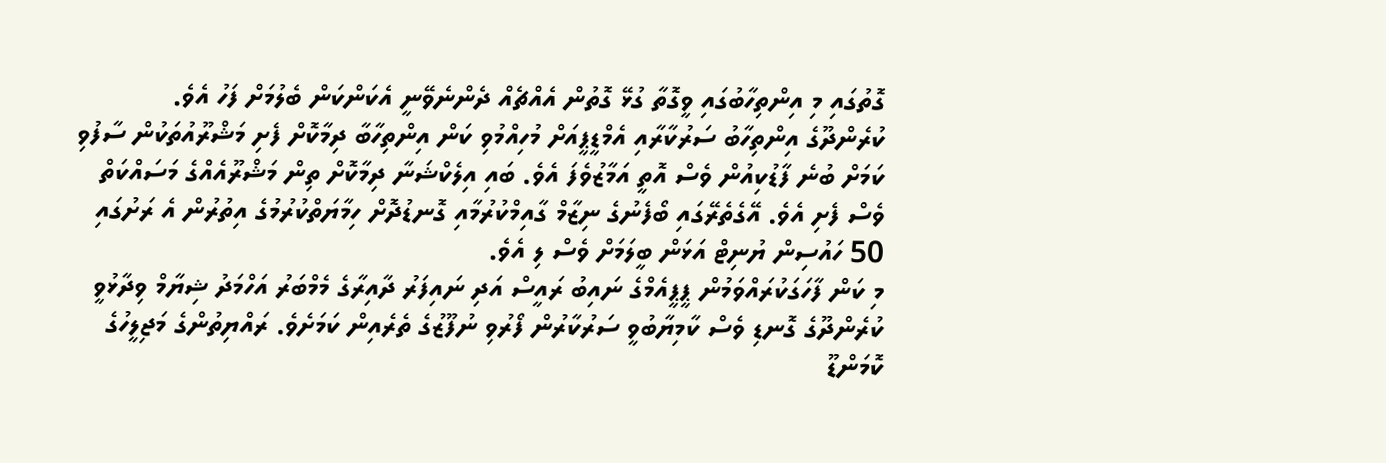ގޮތުގައި މި އިންތިހާބުގައި ވީގޮތާ ގުޅޭ ގޮތުން އެއްޗެއް ދެންނެވޭނީ އެކަންކަން ބެލުމަށް ފަހު އެވެ.
ކުރެންދޫގެ އިންތިހާބު ސަރުކާރާއި އެމްޑީޕީއަށް މުހިއްމުވި ކަން އިންތިހާބާ ދިމާކޮށް ފެށި މަޝްރޫއުތަކުން ސާފުވި ކަމަށް ބުނެ ފާޑުކިއުން ވެސް އޮތީ އަމާޒުވެފަ އެވެ. ބައި އިލެކްޝަނާ ދިމާކޮށް ތިން މަޝްރޫއެއްގެ މަސައްކަތް ވެސް ފެށި އެވެ. އޭގެތެރޭގައި ބޯފެނުގެ ނިޒާމް ގާއިމްކުރުމާއި ގޮނޑުދޮށް ހިމާޔަތްކުރުމުގެ އިތުރުން އެ ރަށުގައި 50 ހައުސިން ޔުނިޓް އަޅަން ބީލަމަށް ވެސް ލި އެވެ.
މި ކަން ފާހަގަކުރައްވަމުން ޕީޕީއެމްގެ ނައިބު ރައީސް އަދި ނައިފަރު ދާއިރާގެ މެމްބަރު އަހްމަދު ޝިޔާމް ވިދާޅުވީ ކުރެންދޫގެ ގޮނޑި ވެސް ކާމިޔާބުވީ ސަރުކާރުން ފޯރުވި ނުފޫޒުގެ ތެރެއިން ކަމަށެވެ. ރައްޔިތުންގެ މަޖިލީހުގެ ކޮމަންޑޫ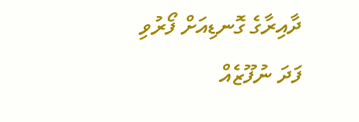ދާއިރާގެ ގޮނޑިއަށް ފޯރުވި ފަދަ ނުފޫޒެއް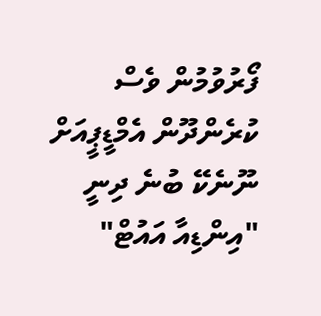ފޯރުވުމުން ވެސް ކުރެންދޫން އެމްޑީޕީއަށް ނޫނެކޭ ބުނެ ދިނީ "އިންޑިއާ އައުޓް"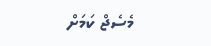މެސެޖް ކަމަށް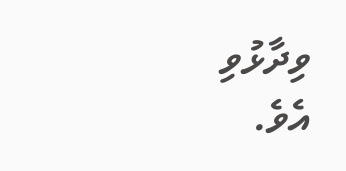ވިދާޅުވި އެވެ.